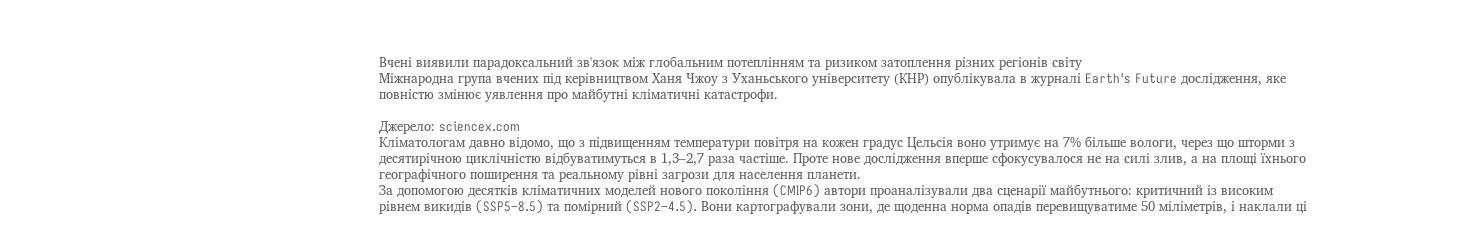Вчені виявили парадоксальний зв'язок між глобальним потеплінням та ризиком затоплення різних регіонів світу
Міжнародна група вчених під керівництвом Ханя Чжоу з Уханьського університету (КНР) опублікувала в журналі Earth's Future дослідження, яке повністю змінює уявлення про майбутні кліматичні катастрофи.

Джерело: sciencex.com
Кліматологам давно відомо, що з підвищенням температури повітря на кожен градус Цельсія воно утримує на 7% більше вологи, через що шторми з десятирічною циклічністю відбуватимуться в 1,3–2,7 раза частіше. Проте нове дослідження вперше сфокусувалося не на силі злив, а на площі їхнього географічного поширення та реальному рівні загрози для населення планети.
За допомогою десятків кліматичних моделей нового покоління (CMIP6) автори проаналізували два сценарії майбутнього: критичний із високим рівнем викидів (SSP5–8.5) та помірний (SSP2–4.5). Вони картографували зони, де щоденна норма опадів перевищуватиме 50 міліметрів, і наклали ці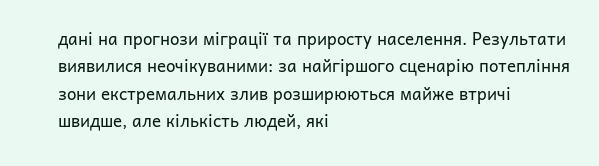дані на прогнози міграції та приросту населення. Результати виявилися неочікуваними: за найгіршого сценарію потепління зони екстремальних злив розширюються майже втричі швидше, але кількість людей, які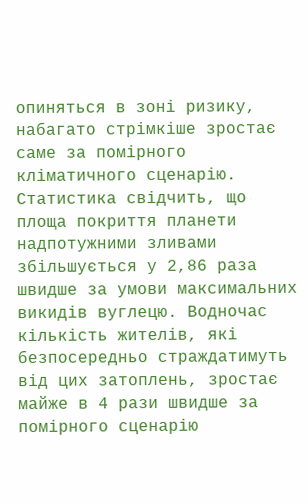опиняться в зоні ризику, набагато стрімкіше зростає саме за помірного кліматичного сценарію.
Статистика свідчить, що площа покриття планети надпотужними зливами збільшується у 2,86 раза швидше за умови максимальних викидів вуглецю. Водночас кількість жителів, які безпосередньо страждатимуть від цих затоплень, зростає майже в 4 рази швидше за помірного сценарію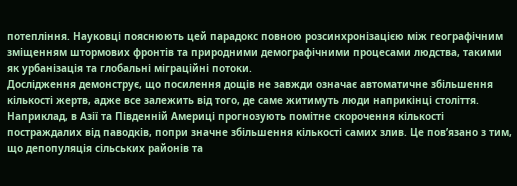потепління. Науковці пояснюють цей парадокс повною розсинхронізацією між географічним зміщенням штормових фронтів та природними демографічними процесами людства, такими як урбанізація та глобальні міграційні потоки.
Дослідження демонструє, що посилення дощів не завжди означає автоматичне збільшення кількості жертв, адже все залежить від того, де саме житимуть люди наприкінці століття. Наприклад, в Азії та Південній Америці прогнозують помітне скорочення кількості постраждалих від паводків, попри значне збільшення кількості самих злив. Це пов’язано з тим, що депопуляція сільських районів та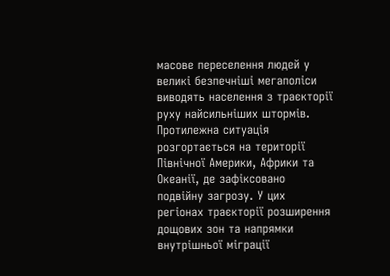масове переселення людей у великі безпечніші мегаполіси виводять населення з траєкторії руху найсильніших штормів.
Протилежна ситуація розгортається на території Північної Америки, Африки та Океанії, де зафіксовано подвійну загрозу. У цих регіонах траєкторії розширення дощових зон та напрямки внутрішньої міграції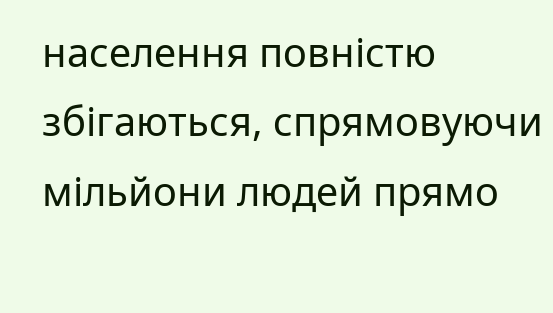населення повністю збігаються, спрямовуючи мільйони людей прямо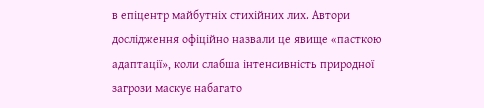в епіцентр майбутніх стихійних лих. Автори дослідження офіційно назвали це явище «пасткою адаптації», коли слабша інтенсивність природної загрози маскує набагато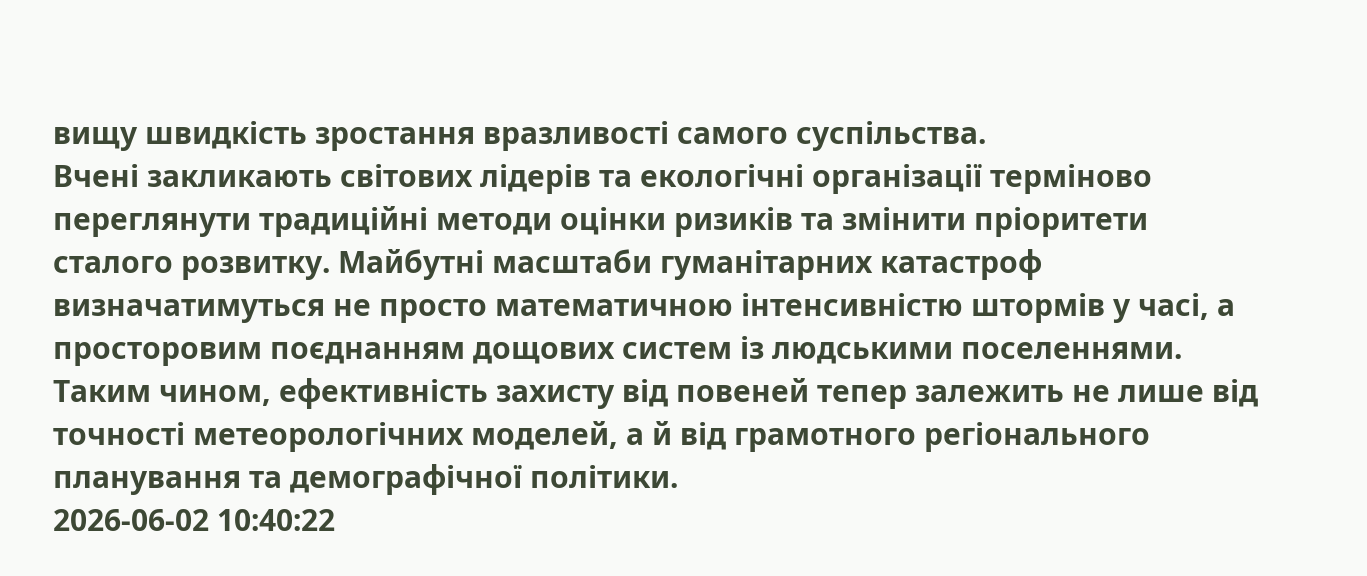вищу швидкість зростання вразливості самого суспільства.
Вчені закликають світових лідерів та екологічні організації терміново переглянути традиційні методи оцінки ризиків та змінити пріоритети сталого розвитку. Майбутні масштаби гуманітарних катастроф визначатимуться не просто математичною інтенсивністю штормів у часі, а просторовим поєднанням дощових систем із людськими поселеннями. Таким чином, ефективність захисту від повеней тепер залежить не лише від точності метеорологічних моделей, а й від грамотного регіонального планування та демографічної політики.
2026-06-02 10:40:22